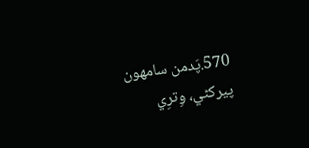570.پَدمن سامهون پيرکڻي، وِترِي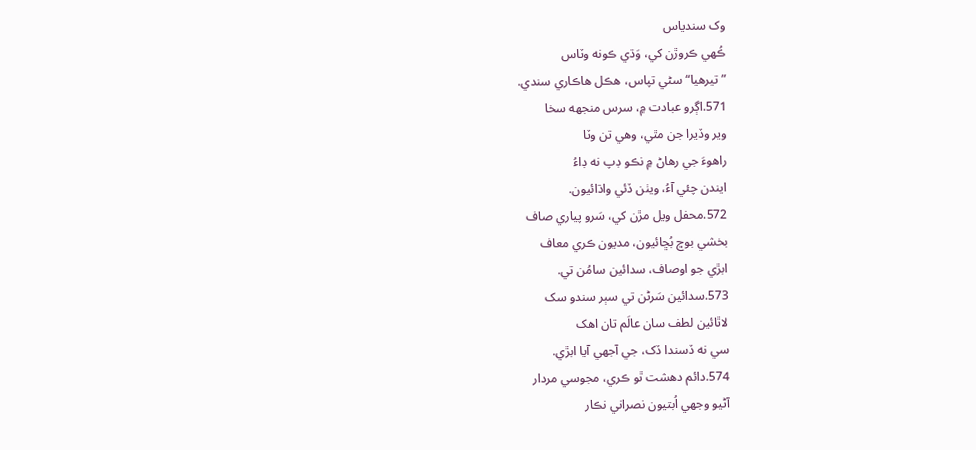وک سندياس
ڪُهي ڪروڙن کي، وَڌي ڪونه وٽاس
”تيرهيا“ سڻي تپاس، هڪل هاڪاري سندي.
571.اڳرو عبادت ۾، سرس منجهه سخا
وير وڏيرا جن مٿي، وهي تن وٽا
راهوءَ جي رهاڻ ۾ نڪو ڊپ نه ڊاءُ
ايندن چئي آءُ، ويٺن ڏئي واڌائيون.
572.محفل ويل مڙن کي، سَرو پياري صاف
بخشي بوڇ بُڇائيون، مديون ڪري معاف
ابڙي جو اوصاف، سدائين سامُن تي.
573.سدائين سَرڻن تي سٻر سندو سک
لاٿائين لطف سان عالَم تان اهک
سي نه ڏسندا ڏک، جي آجهي آيا ابڙي.
574.دائم دهشت ٿو ڪري، مجوسي مردار
آڻيو وجهي اُبتيون نصراني نڪار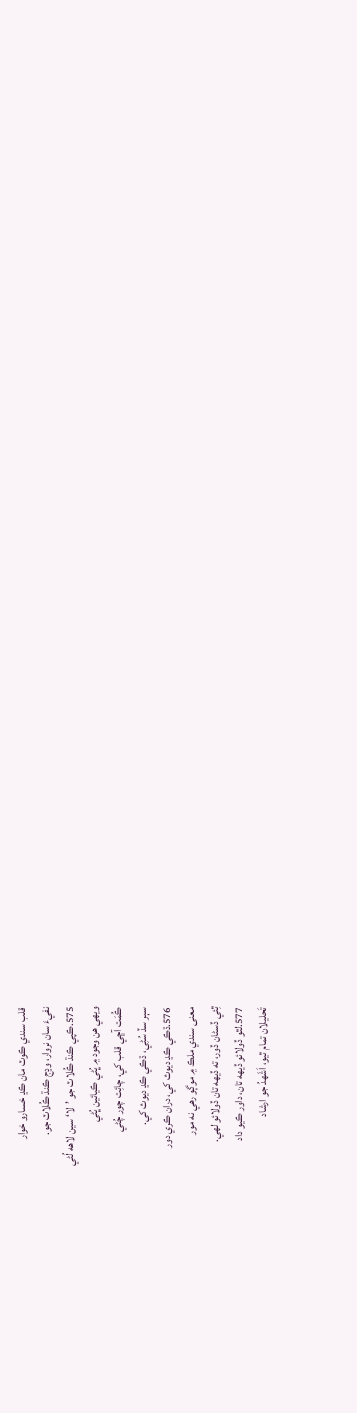قلب سندي ڪوٽ مان ڪڍ خسارو خوار
نفيءَ سان نروار، وڍج ڪنڌ ڪُلاٽ جو.
575.ڪپي ڪنڌ ڪُلاٽ جو ’لا‘ سين لاهه لُڻي
ويهي هن وجود ۾ ڀُڻي ڪيائين ڀُڻي
ڪُمَت آڇي قلب کي، چائِت چور چُڻي
سٻر سڏ سُڻِي، ڌڪي ڪڍ ديوث کي.
576.ڌڪي ڪڍ ديوث کي، دران ڪري دور
معنى سندي ملڪ ۾ موڳو رهي نه مور
ٿِئي ڏسڻان ڏور، ته ڏيهه تان ڏولائو لهي.
577.لٿو ڏولائو ڏيهه تان، داور ڪيو داد
تَحليلان تمام ٿيو، اَشَهدُ جو ارشاد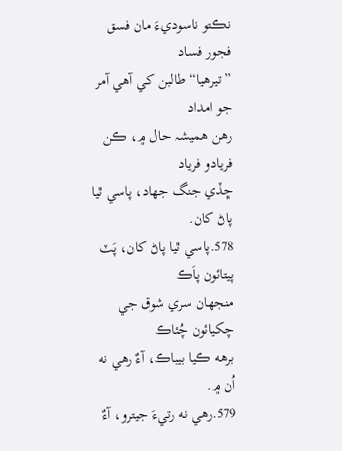نڪتو ناسوديءَ مان فسق فجور فساد
”تيرهيا“ طالبن کي آهي آمر جو امداد
رهن هميشہ حال ۾، ڪن فريادو فرياد
ڇڏي جنگ جهاد، پاسي ٿيا پاڻ کان.
578.پاسي ٿيا پاڻ کان، پَٽ پيتائون پاَڪ
منجهان سري شوق جي چکيائون چُئاڪ
برهه ڪيا بيباڪ، آءٌ رهي نه اُن ۾.
579.رهي نه رتيءَ جيترو، آءٌ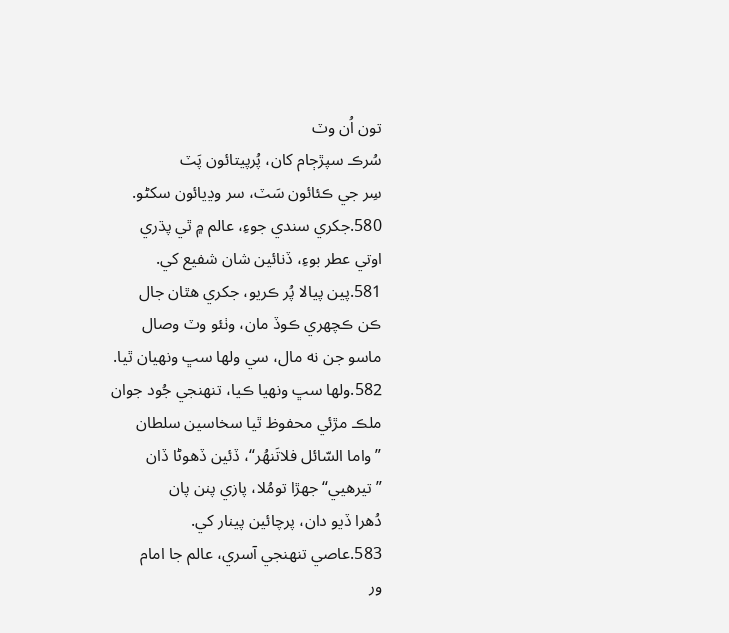تون اُن وٽ
سُرڪ سپڙڄام کان، پُرپيتائون پَٽ
سِر جي ڪئائون سَٽ، سر وڍيائون سکڻو.
580.جکري سندي جوءِ، عالم ۾ ٿي پڌري
اوتي عطر بوءِ، ڏنائين شان شفيع کي.
581.پين پيالا پُر ڪريو، جکري هٿان جال
ڪن ڪچهري ڪوڏ مان، وٺئو وٽ وصال
ماسو جن نه مال، سي ولها سڀ ونهيان ٿيا.
582.ولها سڀ ونهيا ڪيا، تنهنجي جُود جوان
ملڪ مڙئي محفوظ ٿيا سخاسين سلطان
”واما السّائل فلاتَنهُر“، ڏئين ڏهوڻا ڏان
”تيرهيي“ جهڙا تومُلا، پازي پنن پان
دُهرا ڏيو دان، پرچائين پينار کي.
583.عاصي تنهنجي آسري، عالم جا امام
ور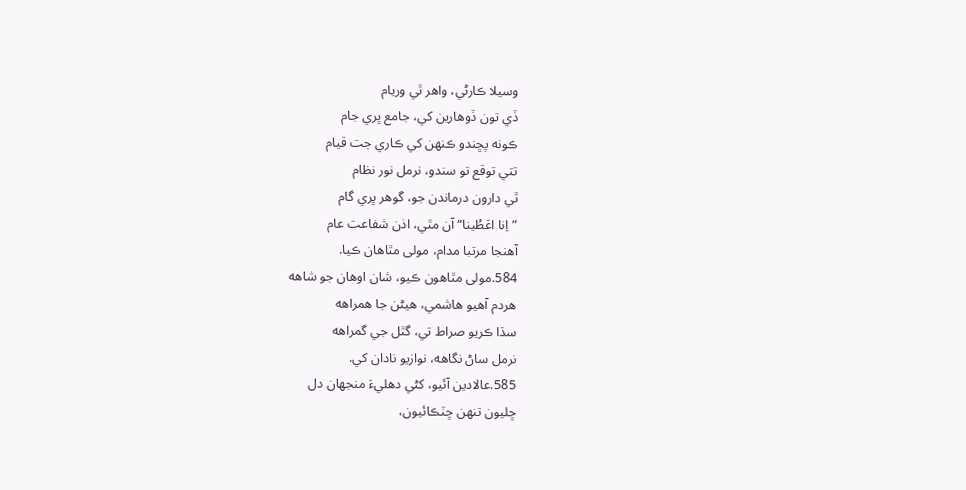وسيلا ڪارڻي، واهر ٿي وريام
ڏي تون ڏوهارين کي، جامع ڀري جام
ڪونه پڇندو ڪنهن کي ڪاري جت قيام
تتي توقع تو سندو، نرمل نور نظام
ٿي دارون درماندن جو، گوهر ڀري گام
”اِنا اعَطُينا“ آن مٿي، اذن شفاعت عام
آهنجا مرتبا مدام، مولى مٿاهان ڪيا.
584.مولى مٿاهون ڪيو، شان اوهان جو شاهه
هردم آهيو هاشمي، هيڻن جا همراهه
سڌا ڪريو صراط تي، گٿل جي گمراهه
نرمل ساڻ نگاهه، نوازيو نادان کي.
585.عالادين آئيو، کڻي دهليءَ منجهان دل
ڇليون تنهن ڇٽڪائيون،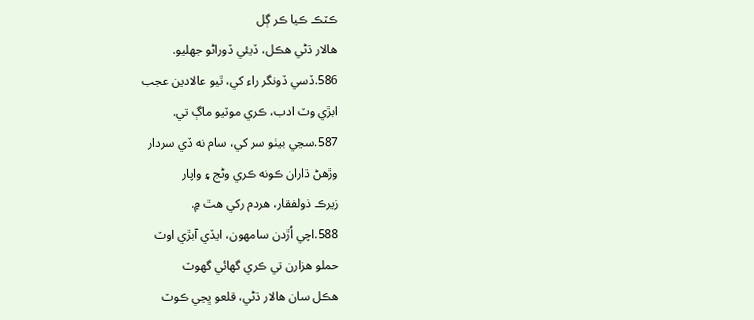ڪٽڪ ڪيا ڪر ڳل
هالار ڌڻي هڪل، ڏيئي ڏوراڻو جهليو.
586.ڏسي ڏونگر راء کي، ٿيو عالادين عجب
ابڙي وٽ ادب، ڪري موٽيو ماڳ تي.
587.سڃي بيٺو سر کي، سام نه ڏي سردار
وڙهڻ ڌاران ڪونه ڪري وڻج ۽ واپار
زيرڪ ذولفقار، هردم رکي هٿ ۾.
588.اچي اُڙدن سامهون، ايڏي آبڙي اوٽ
حملو هزارن تي ڪري گهائي گهوٽ
هڪل سان هالار ڌڻي، قلعو ڀڃي ڪوٽ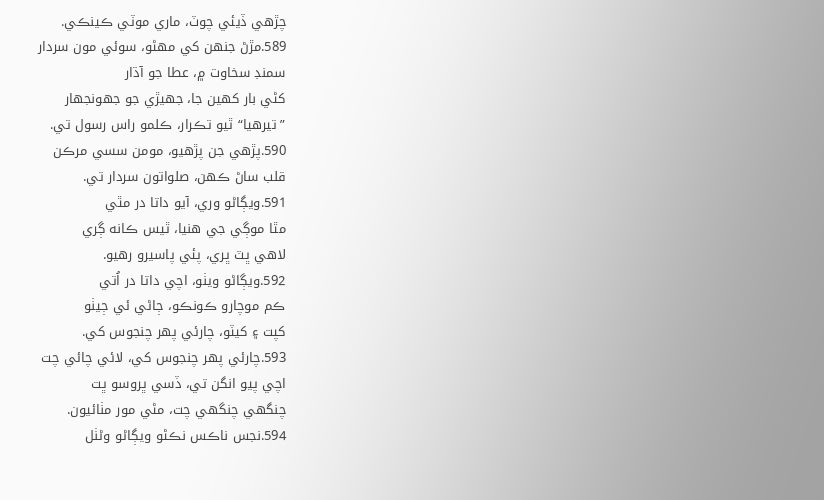چڙهي ڏيئي چوٽ، ماري موٽي ڪينڪي.
589.مڙڻ جنهن کي مهڻو، سوئي مون سردار
سمنڊ سخاوت ۾، عطا جو آڌار
کڻي بار کهين جا، جهيڙي جو جهونجهار
”تيرهيا“ ٿيو تڪرار، ڪلمو راس رسول تي.
590.پڙهي جن پڙهيو، مومن سسي مرڪن
قلب ساڻ ڪهن، صلواتون سردار تي.
591.ويڳاڻو وري، آيو داتا در مٿي
مٿا موڳي جي هنيا، ٿيس ڪانه ڳري
لاهي ڀٽ ڀري، پئي پاسيرو رهيو.
592.ويڳاڻو ويٺو، اچي داتا در اُتي
ڪم موچارو ڪونڪو، ڄاڻي ئي ڄيٺو
کپت ۽ کيٽو، چارئي پهر چنجوس کي.
593.چارئي پهر چنجوس کي، لائي چائي چت
اچي پيو انگن تي، ڏسي ڀروسو ڀت
چنگهي چنگهي چت، مڻي مور مٺائيون.
594.نجس ناڪس نڪڻو ويڳاڻو وڻٺل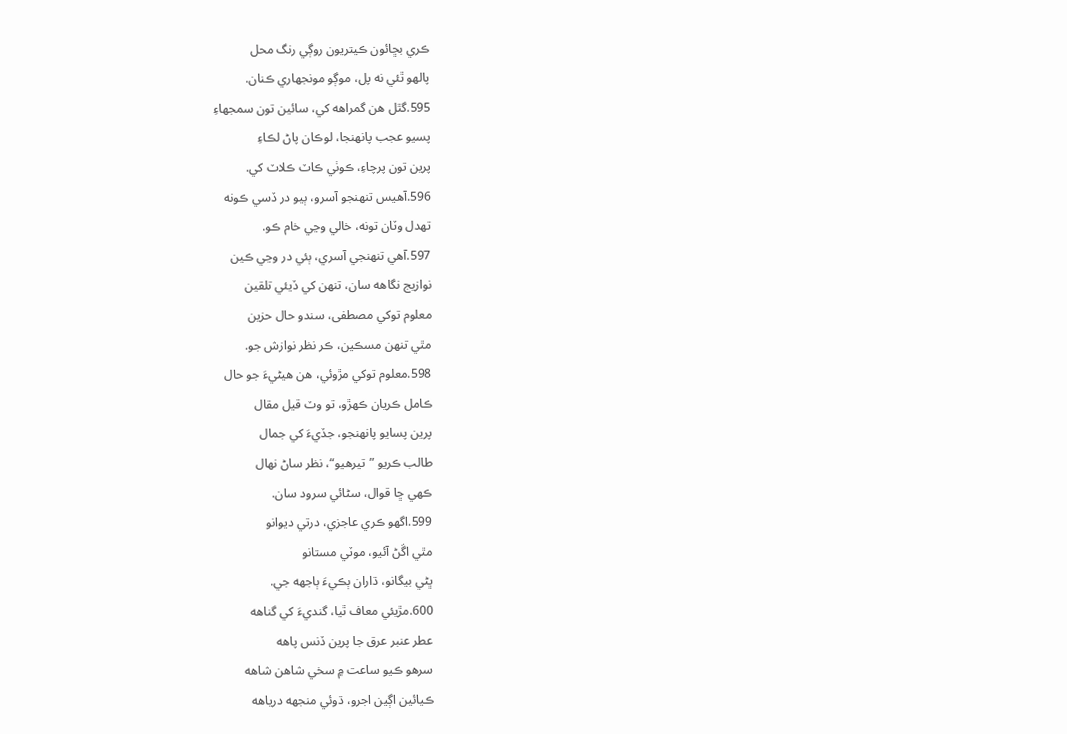ڪري بڇائون ڪيتريون روڳي رنگ محل
پالهو ٿئي نه پل، موڳو مونجهاري ڪنان.
595.گٿل هن گمراهه کي، سائين تون سمجهاءِ
پسيو عجب پانهنجا، لوڪان پاڻ لڪاءِ
پرين تون پرچاءِ، ڪوٺي ڪاٽ ڪلاٽ کي.
596.آهيس تنهنجو آسرو، ٻيو در ڏسي ڪونه
تهدل وٽان تونه، خالي وڃي خام ڪو.
597.آهي تنهنجي آسري، ٻئي در وڃي ڪين
نوازيج نگاهه سان، تنهن کي ڏيئي تلقين
معلوم توکي مصطفى، سندو حال حزين
مٿي تنهن مسڪين، ڪر نظر نوازش جو.
598.معلوم توکي مڙوئي، هن هيڻيءَ جو حال
ڪامل ڪريان ڪهڙو، تو وٽ قيل مقال
پرين پسايو پانهنجو، جڏيءَ کي جمال
طالب ڪريو ”تيرهيو“، نظر ساڻ نهال
ڪهي ڇا قوال، سڻائي سرود سان.
599.اگهو ڪري عاجزي، درتي ديوانو
مٿي اڱڻ آئيو، موٽي مستانو
ڀڻي بيگانو، ڌاران ٻڪيءَ ٻاجهه جي.
600.مڙيئي معاف ٿيا، گنديءَ کي گناهه
عطر عنبر عرق جا پرين ڏنس پاهه
سرهو ڪيو ساعت ۾ سخي شاهن شاهه
ڪيائين اڳين اجرو، ڌوئي منجهه درياهه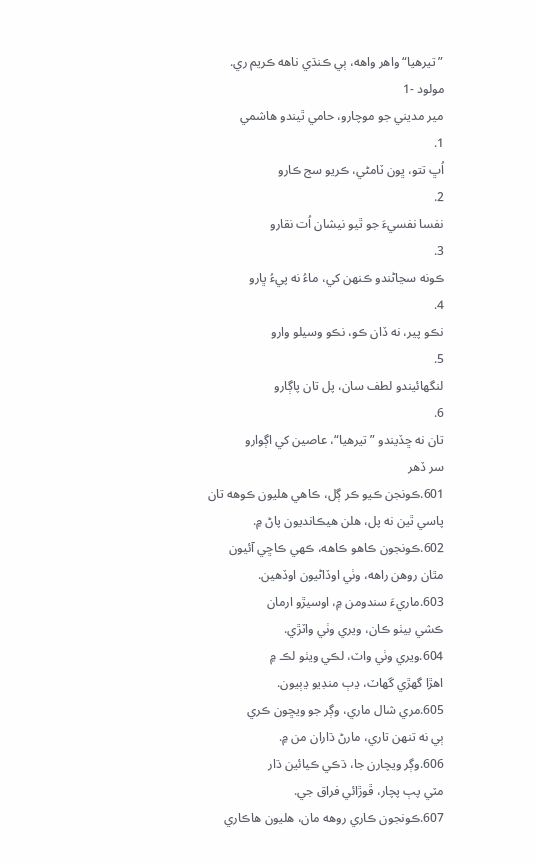”تيرهيا“ واهر واهه، ٻي ڪنڌي ناهه ڪريم ري.
مولود -1
مير مديني جو موچارو، حامي ٿيندو هاشمي
1.
اُڀ تتو، ڀون ٽامڻي، ڪريو سج ڪارو
2.
نفسا نفسيءَ جو ٿيو نيشان اُت نقارو
3.
ڪونه سڃاڻندو ڪنهن کي، ماءُ نه پيءُ ڀارو
4.
نڪو پير، نه ڏان ڪو، نڪو وسيلو وارو
5.
لنگهائيندو لطف سان، پل تان پاڳارو
6.
تان نه ڇڏيندو ”تيرهيا“، عاصين کي اڳوارو
سر ڏهر
601.ڪونجن ڪيو ڪر ڳل، ڪاهي هليون ڪوهه تان
پاسي ٿين نه پل، هلن هيڪانديون پاڻ ۾.
602.ڪونجون ڪاهو ڪاهه، ڪهي ڪاڇي آئيون
مٿان روهن راهه، وٺي اوڏاڻيون اوڏهين.
603.ماريءَ سندومن ۾، اوسيڙو ارمان
ڪشي بيٺو ڪان، ويري وٺي واٽڙي.
604.ويري وٺي واٽ، لڪي ويٺو لڪ ۾
اهڙا گهڙي گهاٽ، ڍٻ منڊيو ڍٻيون.
605.مري شال ماري، وڳر جو ويڇون ڪري
ٻي نه تنهن تاري، مارڻ ڌاران من ۾.
606.وڳر ويچارن جا، ڌڪي ڪيائين ڌار
مٽي پٻ پچار، ڦوڙائي فراق جي.
607.ڪونجون ڪاري روهه مان، هليون هاڪاري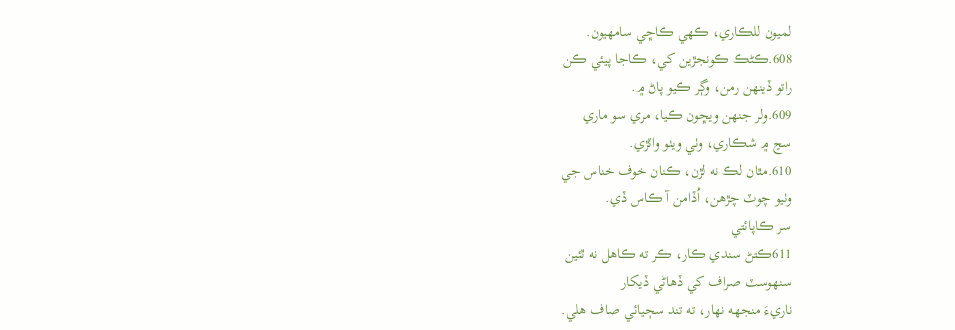لميون للڪاري، ڪهي ڪاڇي سامهيون.
608.ڪڻڪ ڪونجڙين کي، ڪاجا پيئي ڪن
راتو ڏينهن رمن، وڳر ڪيو پاڻ ۾.
609.ولر جنهن ويڇون ڪيا، مري سو ماري
سڃ ۾ شڪاري، وٺي ويٺو واٽڙي.
610.مٿان لڪ نه لڙن، ڪنان خوف خناس جي
وٺيو چوٽ چڙهن، اُڏامن آ ڪاس ڏي.
سر ڪاپائتي
611ڪتڻ سندي ڪار، ڪر ته ڪاهل نه ٿئين
سنهوسٽ صراف کي ڏهاڻي ڏيکار
ناريءَ منجهه نهار، ته تند سڄيائي صاف هلي.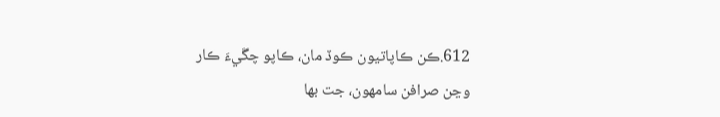612.ڪن ڪاپاتيون ڪوڏ مان، ڪاپو چڱيءَ ڪار
وڃن صرافن سامهون، جت بها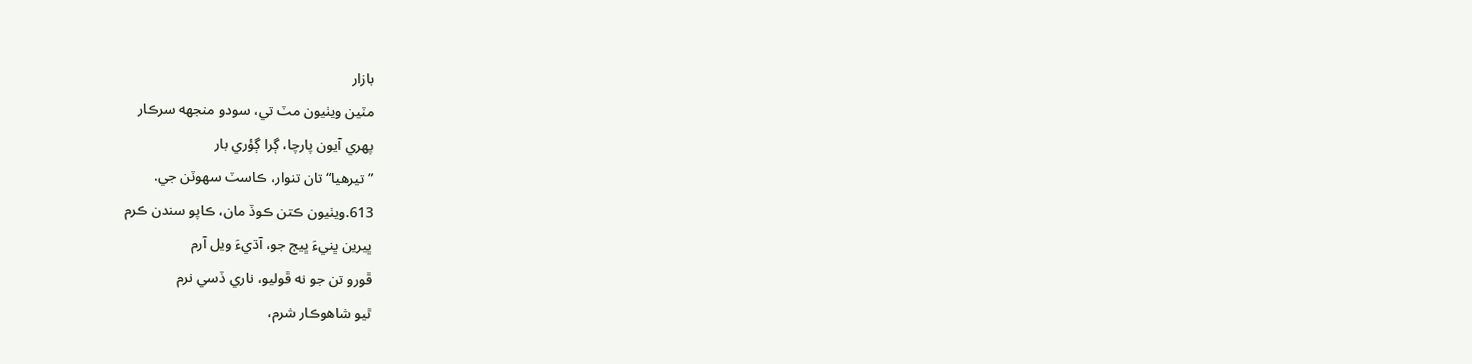بازار
مٽين ويٺيون مٽ تي، سودو منجهه سرڪار
پهري آيون پارچا، ڳرا ڳؤري بار
”تيرهيا“ تان تنوار، ڪاسٽ سهوٽن جي.
613.ويٺيون ڪتن ڪوڏ مان، ڪاپو سندن ڪرم
ڀيرين ڀنيءَ ڀيڄ جو، آڌيءَ ويل آرم
ڦورو تن جو نه ڦوليو، ناري ڏسي نرم
ٿيو شاهوڪار شرم،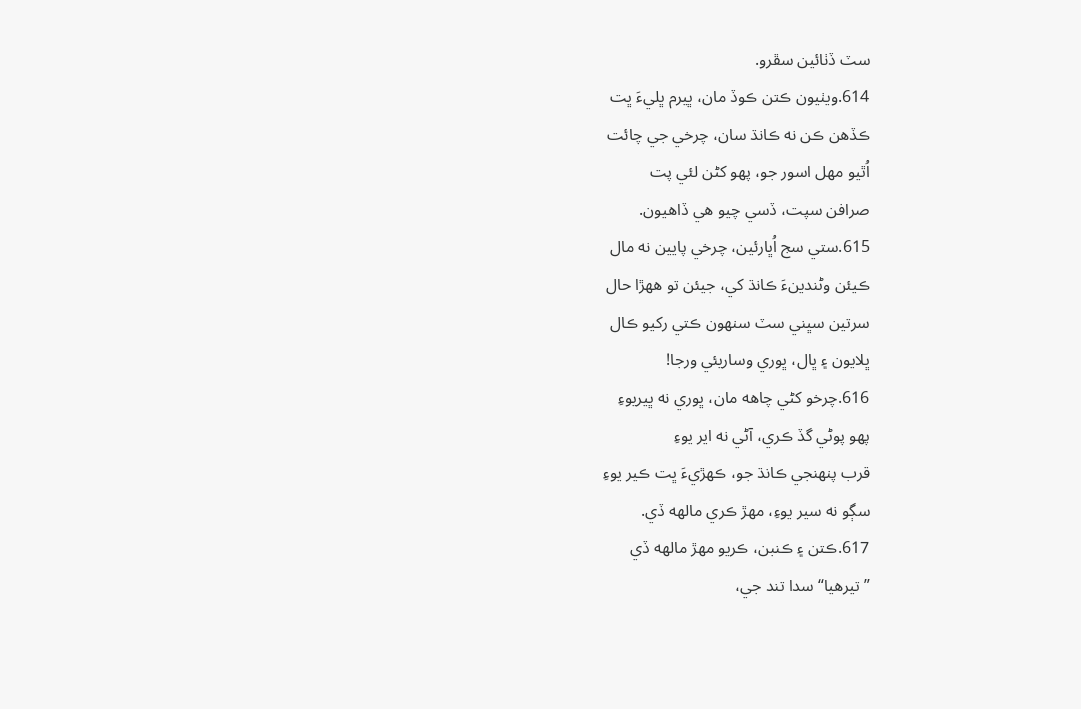سٽ ڏٺائين سڦرو.
614.ويٺيون ڪتن ڪوڏ مان، ڀيرم ڀليءَ ڀت
ڪڏهن ڪن نه ڪانڌ سان، چرخي جي چائت
اُٿيو مهل اسور جو، پهو کڻن لئي پت
صرافن سپت، ڏسي چيو هي ڏاهيون.
615.ستي سج اُڀارئين، چرخي پايين نه مال
ڪيئن وڻندينءَ ڪانڌ کي، جيئن تو ههڙا حال
سرتين سڀني سٽ سنهون ڪتي رکيو ڪال
ڀلايون ۽ ڀال، ڀوري وساريئي ورجا!
616.چرخو کڻي چاهه مان، ڀوري نه ڀيريوءِ
پهو پوڻي گڏ ڪري، آڻي نه اير يوءِ
قرب پنهنجي ڪانڌ جو، ڪهڙيءَ ڀت ڪير يوءِ
سڳو نه سير يوءِ، مهڙ ڪري مالهه ڏي.
617.ڪتن ۽ ڪنبن، ڪريو مهڙ مالهه ڏي
”تيرهيا“ سدا تند جي،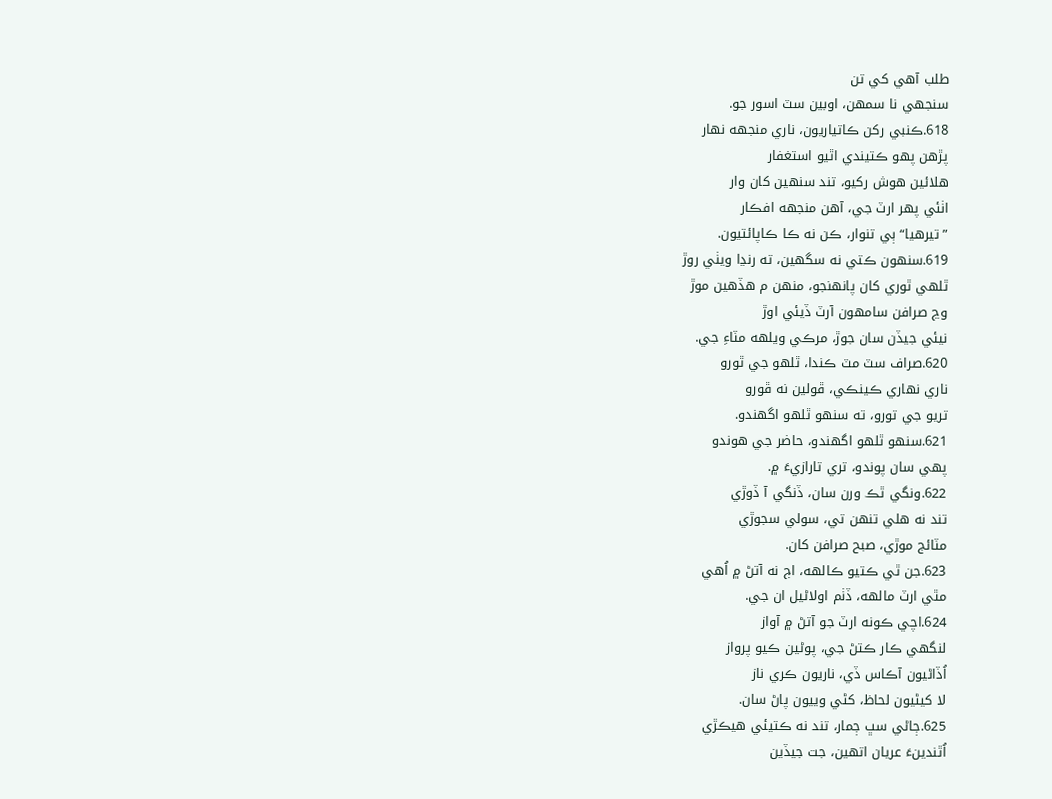طلب آهي کي تن
سنجهي نا سمهن، اوبين سٽ اسور جو.
618.ڪنبي رکن ڪاتياريون، ناري منجهه نهار
پڙهن پهو ڪتيندي اٿيو استغفار
هلائين هوش رکيو، تند سنهين کان وار
اٺئي پهر ارٽ جي، آهن منجهه افڪار
”تيرهيا“ ٻي تنوار، ڪن نه ڪا ڪاپائتيون.
619.سنهون ڪتي نه سگهين، ته رنڍا ويٺي روڙ
ٿلهي ٿوري کان پانهنجو، منهن م هڏهين موڙ
وڃ صرافن سامهون آرٽ ڏيئي اوڙ
نيئي جيڏن سان جوڙ، مرڪي ويلهه مٽاءِ جي.
620.صراف سٽ مٽ ڪندا، ٿلهو جي ٿورو
ناري نهاري ڪينڪي، ڦولين نه ڦورو
تريو جي تورو، ته سنهو ٿلهو اگهندو.
621.سنهو ٿلهو اگهندو، حاضر جي هوندو
پهي سان پوندو، تري تارازيءَ ۾.
622.ونگي ٿڪ ورن سان، ڏنگي آ ڏوڙي
تند نه هلي تنهن تي، سولي سجوڙي
مٽائج موڙي، صبح صرافن کان.
623.جن ٿي ڪتيو ڪالهه، اڄ نه آتڻ ۾ اُهي
مٿي ارٽ مالهه، ڏٺم اولاڻيل ان جي.
624.اچي ڪونه ارٽ جو آتڻ ۾ آواز
لنگهي ڪار ڪتڻ جي، پوڻين ڪيو پرواز
اُڏاڻيون آڪاس ڏي، ناريون ڪري ناز
لا کيڻيون لحاظ، کڻي وييون پاڻ سان.
625.ڄاڻي سڀ ڄمار، تند نه ڪتيئي هيڪڙي
اُٿندينءَ عريان اتهين، جت جيڏين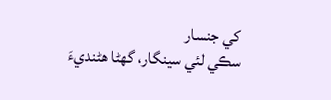کي جنسار
سڪي لئي سينگار، گهڻا هڻنديءَ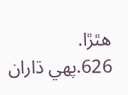هٿڙا.
626.پهي ڌاران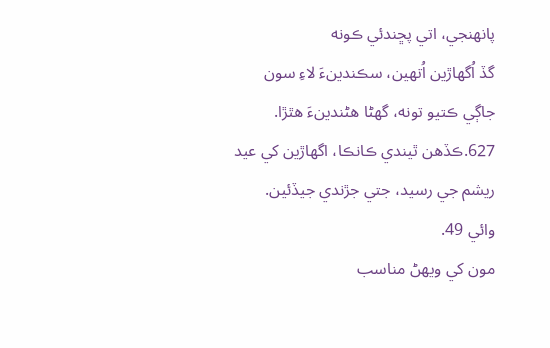پانهنجي، اتي پڇندئي ڪونه
گڏ اُگهاڙين اُتهين، سڪندينءَ لاءِ سون
جاڳي ڪتيو تونه، گهڻا هڻندينءَ هٿڙا.
627.ڪڏهن ٿيندي ڪانڪا، اگهاڙين کي عيد
ريشم جي رسيد، جتي جڙندي جيڏئين.
وائي 49.
مون کي ويهڻ مناسب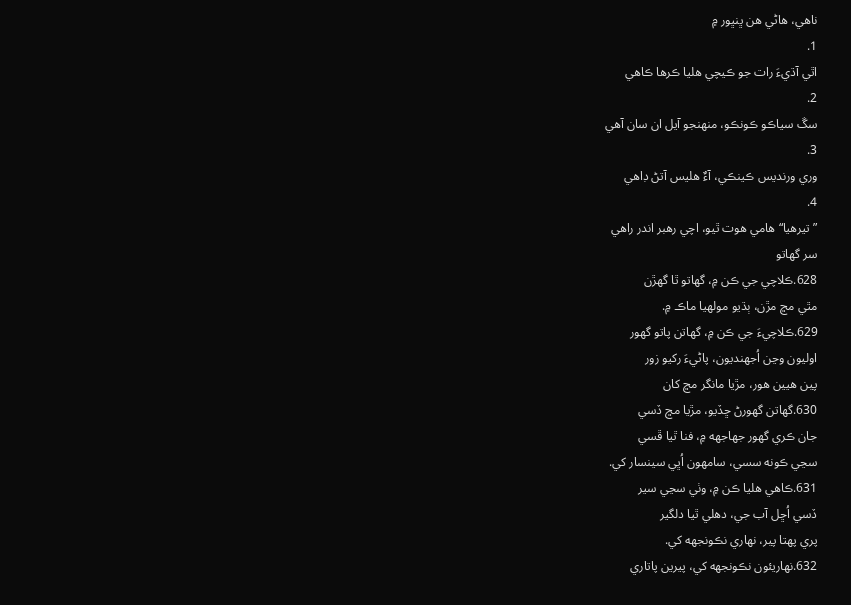ناهي، هاڻي هن ڀنڀور ۾
1.
اٿي آڌيءَ رات جو ڪيچي هليا ڪرها ڪاهي
2.
سڱ سياڪو ڪونڪو، منهنجو آيل ان سان آهي
3.
وري ورنديس ڪينڪي، آءٌ هليس آتڻ ڊاهي
4.
”تيرهيا“ هامي هوت ٿيو، اچي رهبر اندر راهي
سر گهاتو
628.ڪلاچي جي ڪن ۾، گهاتو ٿا گهڙن
مٿي مڇ مڙن، ٻڌيو مولهيا ماڪ ۾.
629.ڪلاچيءَ جي ڪن ۾، گهاتن پاتو گهور
اوليون وڃن اُجهنديون، پاڻيءَ رکيو زور
پين هيين هور، مڙيا مانگر مڇ کان
630.گهاتن گهورڻ ڇڏيو، مڙيا مڇ ڏسي
جان ڪري گهور جهاجهه ۾، فنا ٿيا ڦسي
سڃي ڪونه سسي، سامهون اُڀي سينسار کي.
631.ڪاهي هليا ڪن ۾، وٺي سڃي سير
ڏسي اُڇل آب جي، دهلي ٿيا دلگير
پري پهتا پير، نهاري نڪونجهه کي.
632.نهاريئون نڪونجهه کي، پيرين پاتاري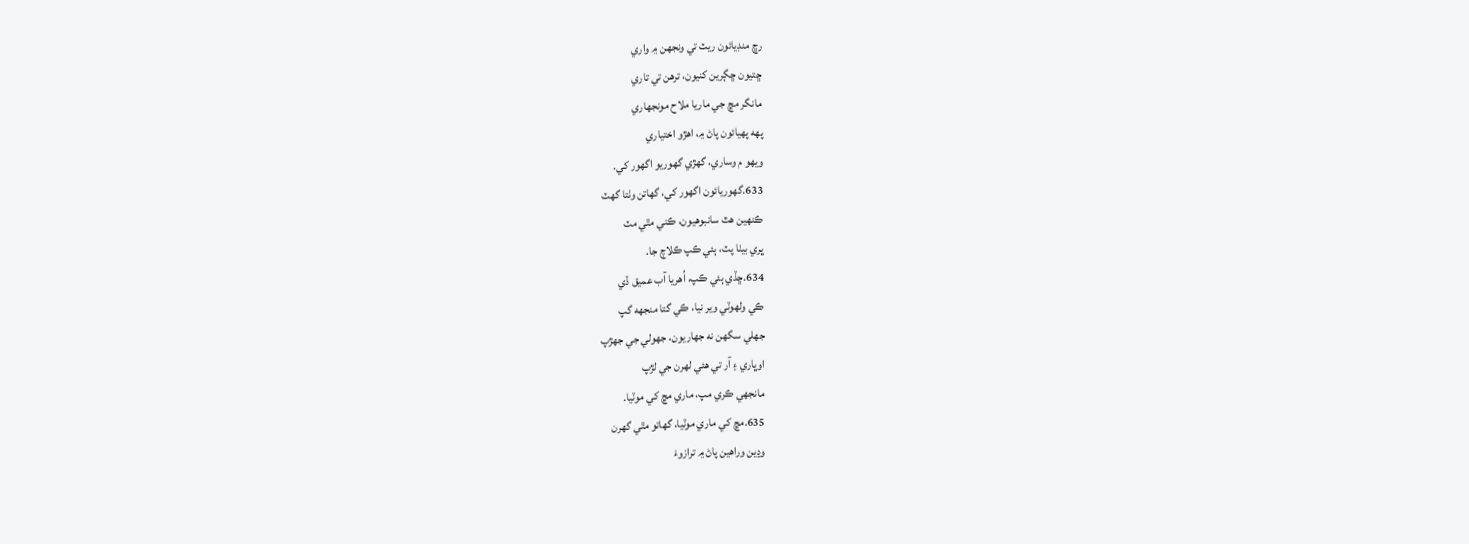رڇ منڊيائون ريٽ تي ونجهن ۾ واري
ڇتيون ڇڳرين کنيون، ترهن تي تاري
مانگر مڇ جي ماريا ملاح مونجهاري
پهه پهيائون پاڻ ۾، اهڙو اختياري
ويهو م وساري، گهڙي گهوريو اگهور کي.
633.گهوريائون اگهور کي، گهاتن وٺتا گهٽ
ڪنهين هٿ سانبوهيون، ڪني مٿي مٽ
ڀري بيٺا پٽ، ٻئي ڪپ ڪلاچ جا.
634.ڇڏي ٻئي ڪپ، اُهريا آب عميق ڏي
ڪي ولهوٽي وير نيا، ڪي گتا منجهه گپ
جهلي سگهن نه جهاريون، جهولي جي جهڙپ
اوڀاري ۽ آر تي هئي لهرن جي لڙپ
مانجهي ڪري مپ، ماري مڇ کي موٽيا.
635.مڇ کي ماري موٽيا، گهاتو مٿي گهرن
وڍين وراهين پاڻ ۾ ترازوءَ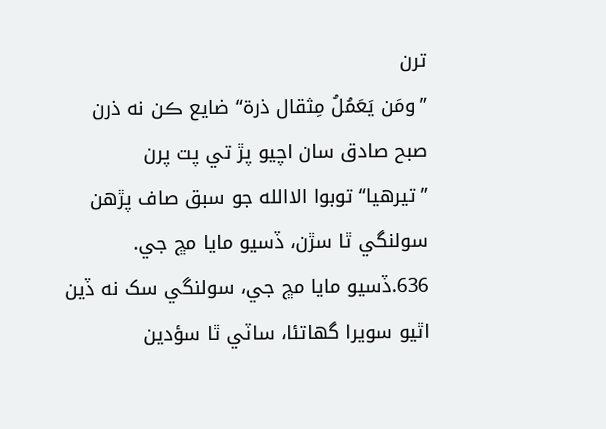ترن
”ومَن يَعَمُلُ مِثقال ذرة“ ضايع ڪن نه ذرن
صبح صادق سان اچيو پڙ تي پت پرن
”تيرهيا“ توبوا الاالله جو سبق صاف پڙهن
سولنگي ٿا سڙن، ڏسيو مايا مڇ جي.
636.ڏسيو مايا مڇ جي، سولنگي سک نه ڏين
اٿيو سويرا گهاتئا، ساٽي ٿا سؤدين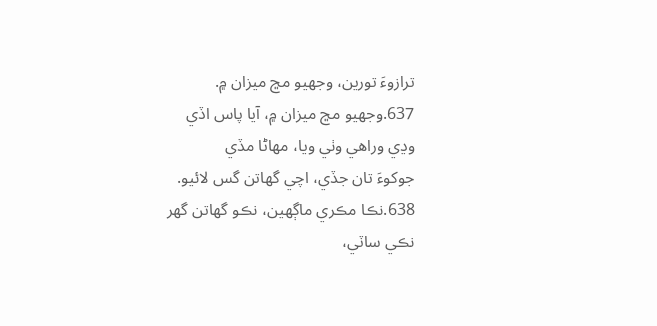ترازوءَ تورين، وجهيو مڇ ميزان ۾.
637.وجهيو مڇ ميزان ۾، آيا پاس اڏي
وڍي وراهي وٺي ويا، مهاڻا مڏي
جوکوءَ تان جڏي، اچي گهاتن گس لائيو.
638.نڪا مڪري ماڳهين، نڪو گهاتن گهر
نڪي ساٽي،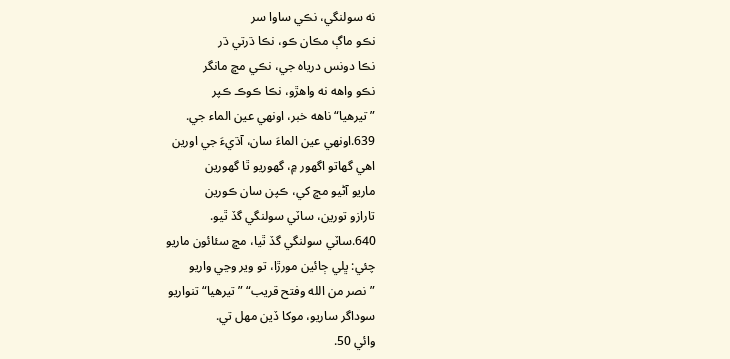نه سولنگي، نڪي ساوا سر
نڪو ماڳ مڪان ڪو، نڪا ڌرتي ڌر
نڪا دونس درياه جي، نڪي مڇ مانگر
نڪو واهه نه واهڙو، نڪا ڪوڪ ڪپر
”تيرهيا“ ناهه خبر، اونهي عين الماء جي.
639.اونهي عين الماءَ سان، آڌيءَ جي اورين
اهي گهاتو اگهور ۾، گهوريو ٿا گهورين
ماريو آڻيو مڇ کي، ڪپن سان ڪورين
تارازو تورين، ساٽي سولنگي گڏ ٿيو.
640.ساٽي سولنگي گڏ ٿيا، مڇ سئائون ماريو
چئي: ڀلي ڄائين مورڙا، تو وير وڃي واريو
”نصر من الله وفتح قريب“ ”تيرهيا“ تنواريو
سوداگر ساريو، موکا ڏين مهل تي.
وائي 50.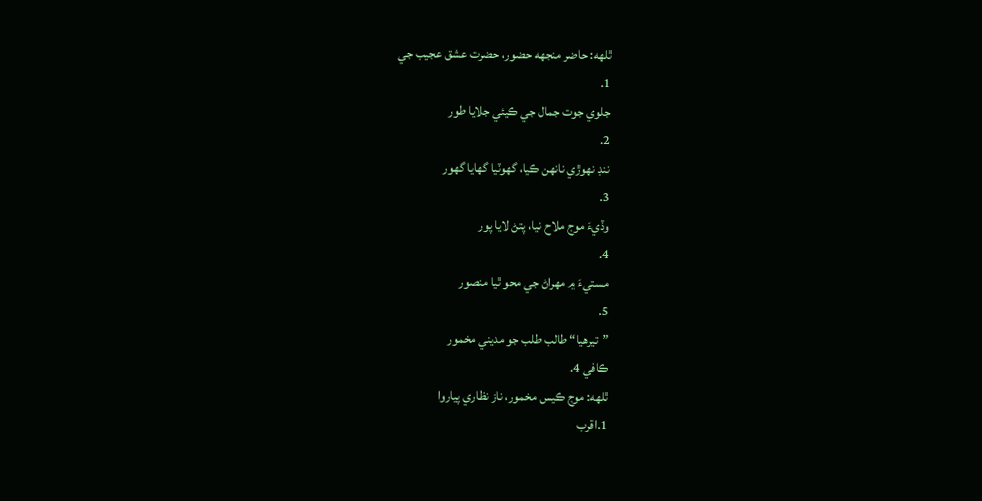ٿلهه: حاضر منجهه حضور، حضرت عشق عجيب جي
1.
جلوي جوت جمال جي ڪيئي جلايا طور
2.
ننڊ نهوڙي نانهن ڪيا، گهوٽيا گهايا گهور
3.
وڏيءَ موج ملاح نيا، پتڻ لايا پور
4.
مستيءَ ۾ مهراڻ جي محو ٿيا منصور
5.
”تيرهيا“ طالب طلب جو مديني مخمور
ڪافي 4.
ٿلهه: موج ڪيس مخمور، ناز نظاري پياروا
1.اقرب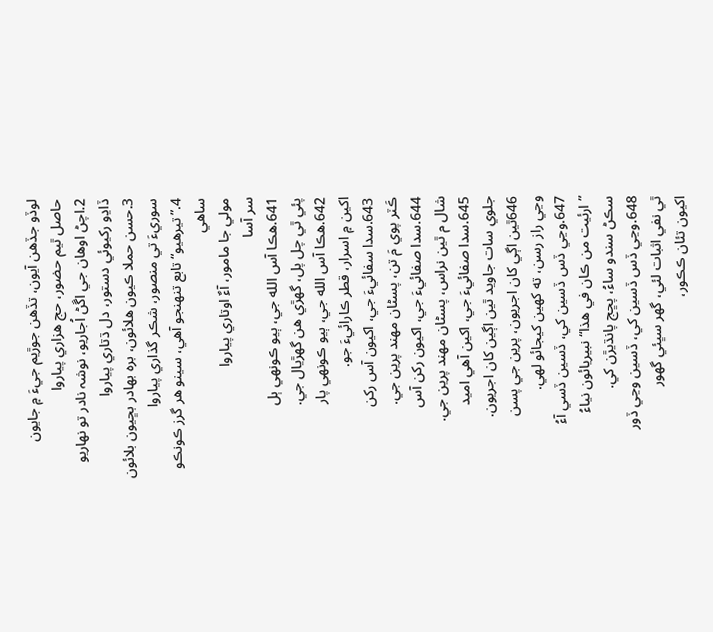لوڏو جڏهن آيون، تڏهن جوڙيم جيءَ ۾ جايون
حاصل ٿيم حضور، حج هزاري پياروا
2.اچڻ اوهان جي اڱڻ اُجاريو، نوشہ نادر تو نهاريو
ڏاڍو رکيوئي دستور، دل ڌتاري پياروا
3.حسن حملا ڪيون هلائون، بره بهادر بڇيون بلائون
سوريءَ تي منصور، شڪر گذاري پياروا
4.”تيرهيو“ تابع تنهنجو آهي، سينو هر گرز ڪونڪو
ساهي
مولي جا مامور، آءٌ اوتاري پياروا
سر آسا
641.هڪا آس الله جي، ٻيو ڪونهي ٻل
پئي ٿي چل پل، گهڙي هن گهڙيال جي.
642.هڪا آس الله جي، ٻيو ڪونهي پار
اکين ۾ اسرار، قطر ڪارائيءَ جو.
643.سدا سفائيءَ جي، اکيون آس رکن
ڪَٽر پوي مَ تن، پسڻان مهند پرين جي.
644.سدا صفائيءَ جي، اکيون رکن آس
شال م ٿين نراس، پسڻان مهند پرين جي.
645.سدا صفائيءَ جي، اکين آهي اميد
جلوي سات جاويد ٿين اڳين کان اجريون.
646ٿين اڳي کان اجريون، پرين جي پسن
وڃي راز رسن، ته کهين کيجائو لهي.
647.وڃي ڏس ڏسين کي، ڏسين ڏسي آءُ
”ارئيت من ڪان في هذا“ نبيريائون نياءُ
سڪڻ سندو ساءُ، پڇج پانڌيڙن کي.
648.وڃي ڏس ڏسين کي، ڏسين وڃي ڏور
ٿي نفي اثبات لئي، گهر سڀئي گهور
اکيون تئان ڪڪور،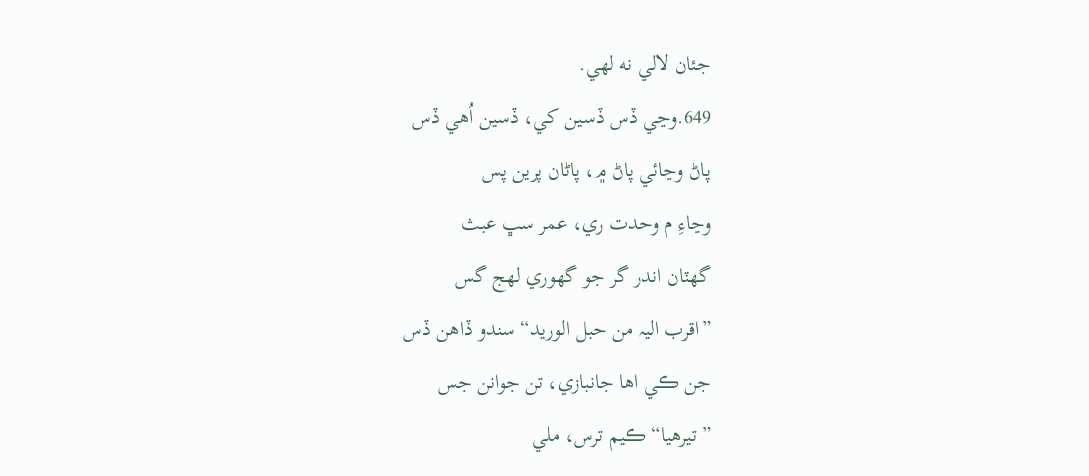جئان لالي نه لهي.
649.وڃي ڏس ڏسين کي، ڏسين اُهي ڏس
پاڻ وڃائي پاڻ ۾، پاڻان پرين پس
وڃاءِ م وحدت ري، عمر سڀ عبث
گهٽان اندر گر جو گهوري لهج گس
”اقرب اليہ من حبل الوريد“ سندو ڏاهن ڏس
جن ڪي اها جانبازي، تن جوانن جس
”تيرهيا“ ڪيم ترس، ملي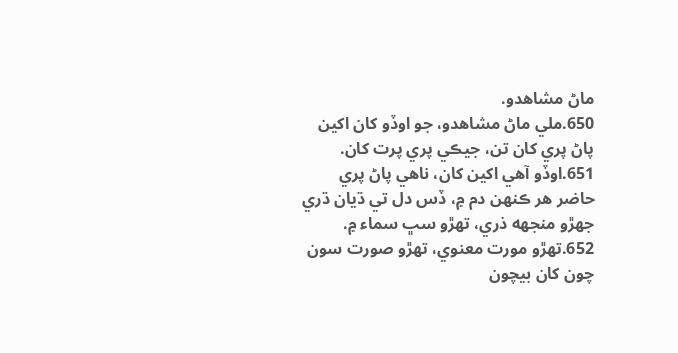ماڻ مشاهدو.
650.ملي ماڻ مشاهدو، جو اوڏو کان اکين
پاڻ پري کان تن، جيڪي پري پرت کان.
651.اوڏو آهي اکين کان، ناهي پاڻ پري
حاضر هر ڪنهن دم ۾، ڏس دل تي ڌيان ڌري
جهڙو منجهه ذري، تهڙو سڀ سماء ۾.
652.تهڙو مورت معنوي، تهڙو صورت سون
چون کان بيچون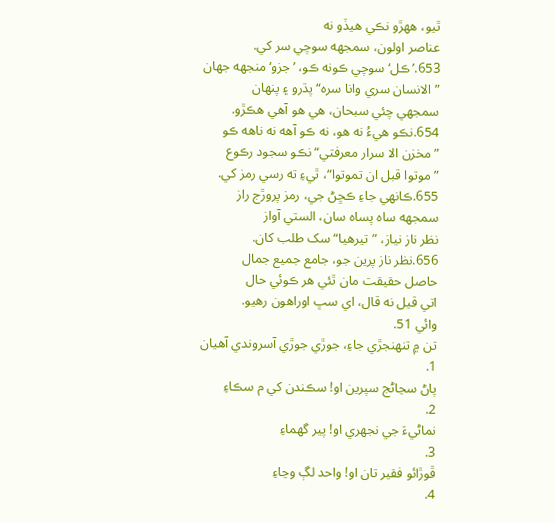ٿيو، ههڙو نڪي هيڏو نه
عناصر اولون، سمجهه سوچي سر کي.
653.’ڪل‘ سوچي ڪونه ڪو، ’جزو‘ منجهه جهان
”الانسان سري وانا سره“ پڌرو ۽ پنهان
سمجهي چئي سبحان، هي هو آهي هڪڙو.
654.نڪو هيءُ نه هو، نه ڪو آهه نه ناهه ڪو
”مخزن الا سرار معرفتي“ نڪو سجود رڪوع
”موتوا قبل ان تموتوا“، ٿيءِ ته رسي رمز کي.
655.ڪانهي جاءِ ڪڇڻ جي، رمز پروڙج راز
سمجهه ساه پساه سان، الستي آواز
نظر ناز نياز، ”تيرهيا“ سک طلب کان.
656.نظر ناز پرين جو، جامع جميع جمال
حاصل حقيقت مان ٿئي هر ڪوئي حال
اتي قيل نه قال، اي سڀ اوراهون رهيو.
وائي 51.
تن ۾ تنهنجڙي جاءِ، جوڙي جوڙي آسروندي آهيان
1.
پاڻ سڃاڻج سپرين او! سڪندن کي م سڪاءِ
2.
نماڻيءَ جي نجهري او! پير گهماءِ
3.
ڦوڙائو فقير تان او! واحد لڳ وڃاءِ
4.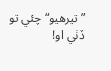”تيرهيو“ چئي تو ڏٺي او!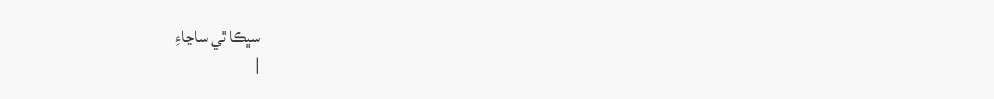سڀڪا ٿي ساڃاءِ
|